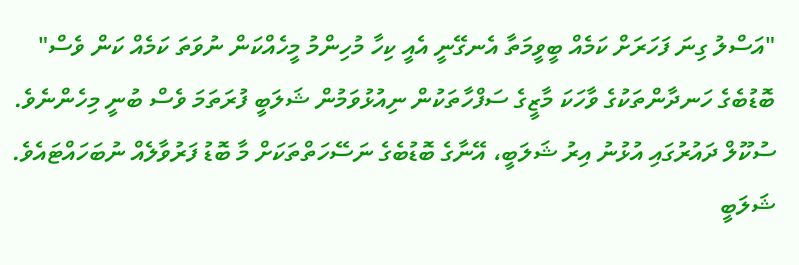"އަސްލު ގިނަ ފަހަރަށް ކަމެއް ބީވީމަތާ އެނގޭނީ އެއީ ކިހާ މުހިންމު މީހެއްކަން ނުވަތަ ކަމެއް ކަން ވެސް" ބޮޑުބެގެ ހަނދާންތަކުގެ ވާހަކަ މާޒީގެ ސަފްހާތަކުން ނިއުޅުވަމުން ޝަލަބީ ފުރަތަމަ ވެސް ބުނީ މިހެންނެވެ. ސުކޫލް ދައުރުގައި އުޅުނު އިރު ޝަލަބީ، އޭނާގެ ބޮޑުބެގެ ނަސޭހަތްތަކަށް މާ ބޮޑު ފަރުވާލެއް ނުބަހައްޓައެވެ. ޝަލަބީ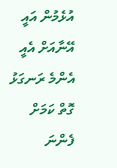އުޅެމުން އައީ އޭނާއަށް އެއީ އެންމެ ރަނގަޅު ގޮތް ކަމަށް ފެންނަ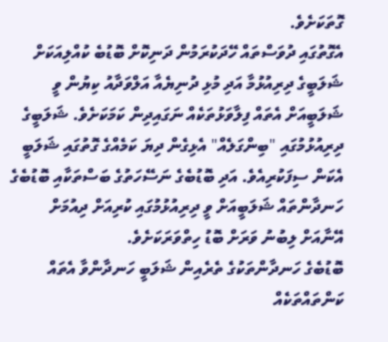ގޮތަކަށެވެ.
އެގޮތުގައި ދުވަސްތައް ހޭދަކުރަމުން ދަނިކޮށް ބޮޑުބެ ކުއްލިއަކަށް ޝަލަބީގެ ދިރިއުޅުމާ އަދި މުޅި ދުނިޔެއާ އަލްވަދާއު ކިޔުން ވީ ޝަލަބީއަށް އެތައް ފިލާވަޅުތަކެއް ނަގައިދިން ކަމަކަށެވެ. ޝަލަބީގެ ދިރިއުޅުމުގައި "ބިންގަލެއް" އެޅިގެން ދިޔަ ކަމެއްގެ ގޮތުގައި ޝަލަބީ އެކަން ސިފަކުރިއެވެ. އަދި ބޮޑުބެގެ ނަސޭހަތުގެ ބަސްތަކާއި ބޮޑުބެގެ ހަނދާންތައް ޝަލަބީއަށް ވީ ދިރިއުޅުމުގައި ކުރިއަށް ދިއުމަށް އޭނާއަށް ލިބުނު ވަރަށް ބޮޑު ހިތްވަރަކަށެވެ.
ބޮޑުބެގެ ހަނދާންތަކުގެ ތެރެއިން ޝަލަބީ ހަނދާންވާ އެތައް ކަންތައްތަކެއް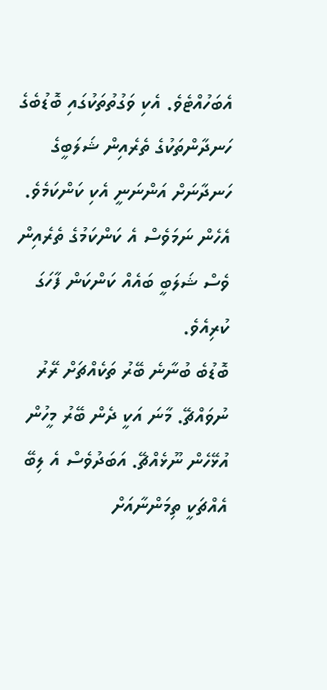އެބަހުއްޓެވެ. އެކި ވަގުތުތަކުގައި ބޮޑުބެގެ ހަނދާންތަކުގެ ތެރެއިން ޝަލަބީގެ ހަނދާނަށް އަންނަނީ އެކި ކަންކަމެވެ. އެހެން ނަމަވެސް އެ ކަންކަމުގެ ތެރެއިން ވެސް ޝަލަބީ ބައެއް ކަންކަން ފާހަގަ ކުރިއެވެ.
ބޮޑުބެ ބުނާނެ ބޭރު ތަކެއްޗަށް ރޭރު ނުވައްޗޭ. މާނަ އަކީ ދެން ބޭރު މީހުން އުޅޭހެން ނޫޅެއްޗޭ. އަބަދުވެސް އެ ލިބޭ އެއްޗަކީ ތިމަންނާއަށް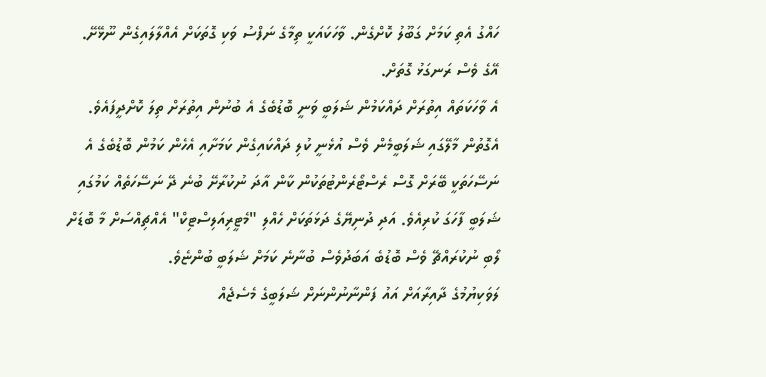ހައްގު އެތި ކަމަށް ގަބޫލު ކޮށްގެން. ވާހަކައަކީ ތިމާގެ ނަފްސު ވަކި ގޮތަކަށް އެއްލާލައިގެން ނޫޅޭށޭ. އޭގެ ވެސް ރަނގަޅު ގޮތަށް.
އެ ވާހަކަތައް އިތުރަށް ދައްކަމުން ޝަލަބީ ވަނީ ބޮޑުބެގެ އެ ބުނުން އިތުރަށް ތިލަ ކޮށްދީފައެވެ. އެގޮތުން މާލޭގައި ޝަލަބީމެން ވެސް އުޅެނީ ކުލި ދައްކައިގެން ކަމަށާއި އެހެން ކަމުން ބޮޑުބެގެ އެ ނަސޭހަތަކީ ބޭރަށް ގޮސް ރެސްޓޯރެންޓުތަކުން ކާން އާދަ ނުކުރާށޭ ބުނެ ދޭ ނަސޭހަތެއް ކަމުގައި ޝަލަބީ ފާހަގަ ކުރިއެވެ. އަދި ދުނިޔޭގެ ދަޅަތަކަށް ހެއްލި "މެޓީރިއަލިސްޓިކް" އެއްޗިއްސަށް މާ ބޮޑަށް ލޯބި ނުކުރައްޗޭ ވެސް ބޮޑުބެ އަބަދުވެސް ބުނާނެ ކަމަށް ޝަލަބީ ބުންޏެވެ.
ލަވަކިޔުމުގެ ދާއިރާއަށް އައު ފަންނާނުންނަށް ޝަލަބީގެ މެސެޖެއް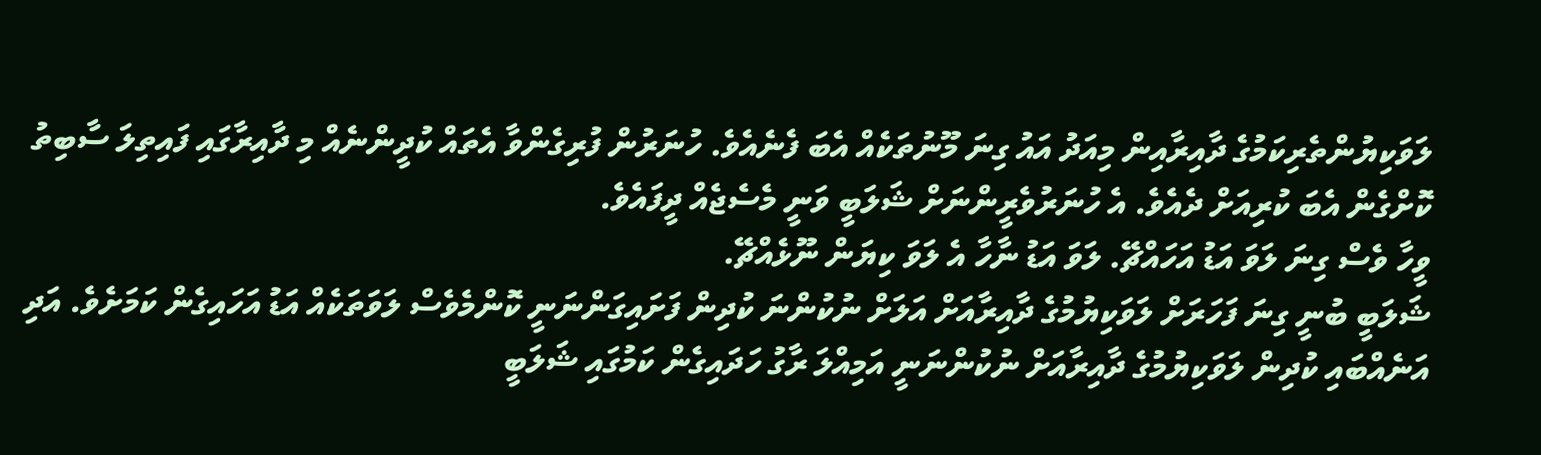ލަވަކިޔުންތެރިކަމުގެ ދާއިރާއިން މިއަދު އައު ގިނަ މޫނުތަކެއް އެބަ ފެނެއެވެ. ހުނަރުން ފުރިގެންވާ އެތައް ކުދީންނެއް މި ދާއިރާގައި ފައިތިލަ ސާބިތު ކޮށްގެން އެބަ ކުރިއަށް ދެއެވެ. އެ ހުނަރުވެރީންނަށް ޝަލަބީ ވަނީ މެސެޖެއް ދީފައެވެ.
ވީހާ ވެސް ގިނަ ލަވަ އަޑު އަހައްޗޭ. ލަވަ އަޑު ނާހާ އެ ލަވަ ކިޔަން ނޫޅެއްޗޭ.
ޝަލަބީ ބުނީ ގިނަ ފަހަރަށް ލަވަކިޔުމުގެ ދާއިރާއަށް އަލަށް ނުކުންނަ ކުދިން ފަށައިގަންނަނީ ކޮންމެވެސް ލަވަތަކެއް އަޑު އަހައިގެން ކަމަށެވެ. އަދި އަނެއްބައި ކުދިން ލަވަކިޔުމުގެ ދާއިރާއަށް ނުކުންނަނީ އަމިއްލަ ރާގު ހަދައިގެން ކަމުގައި ޝަލަބީ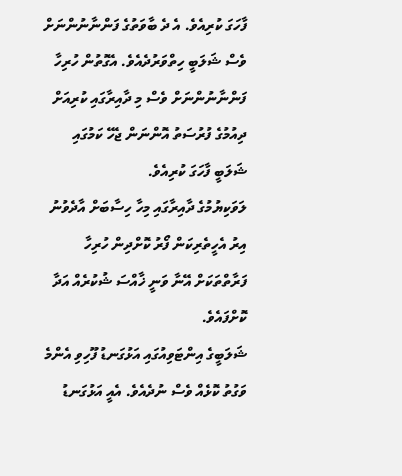ފާހަގަ ކުރިއެވެ. އެ ދެ ބާވަތުގެ ފަންނާނުންނަށް ވެސް ޝަލަބީ ހިތްވަރުދެއެވެ. އެގޮތުން ހުރިހާ ފަންނާނުންނަށް ވެސް މި ދާއިރާގައި ކުރިއަށް ދިއުމުގެ ފުރުސަތު އޮންނަން ޖެހޭ ކަމުގައި ޝަލަބީ ފާހަގަ ކުރިއެވެ.
ލަވަކިޔުމުގެ ދާއިރާގައި މިހާ ހިސާބަށް އާދެވުނު އިރު އެހީތެރިކަން ފޯރު ކޮށްދިން ހުރިހާ ފަރާތްތަކަށް އޭނާ ވަނީ ޚާއްސަ ޝުކުރެއް އަދާ ކޮށްފައެވެ.
ޝަލަބީގެ އިންޓަވިއުގައި އަޅުގަނޑު ފޫހިވި އެންމެ ވަގުތު ކޮޅެއް ވެސް ނުދެއެވެ. އެއީ އަޅުގަނޑު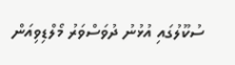ސުކޫލުގައި އުޅުނު ދުވަސްވަރު މޯލްޑިވިއަން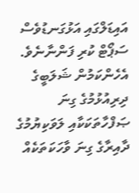އައިޑަލްގައި އަޅުގަނޑުވެސް ސަޕޯޓް ކުރި ފަންނާނެވެ. އެހެންކަމުން ޝަލަބީގެ ދިރިއުޅުމުގެ ގިނަ ޞަފްހާތަކަކާއި ލަވަކިޔުމުގެ ދާއިރާގެ ގިނަ ވާހަކަތަކެއް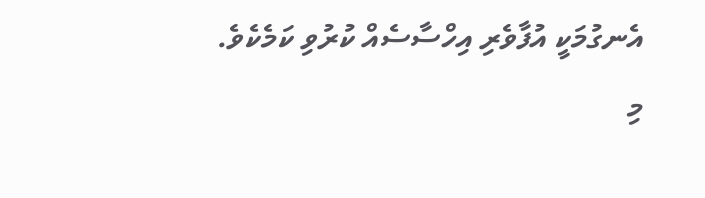އެނގުމަކީ އުފާވެރި އިހްސާސެއް ކުރުވި ކަމެކެވެ.
މި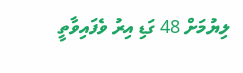ލިޔުމަށް 48 ގަޑި އިރު ވެފައިވާތީ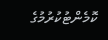ކޮމެންޓުކުރުމުގެ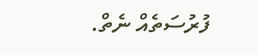ފުރުސަތެއް ނެތް.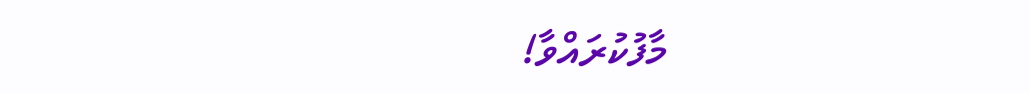މާފުކުރައްވާ!